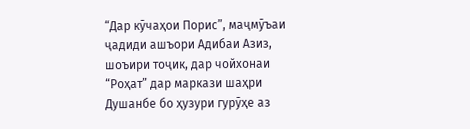“Дар кӯчаҳои Порис”, маҷмӯъаи ҷадиди ашъори Адибаи Азиз, шоъири тоҷик, дар чойхонаи “Роҳат” дар маркази шаҳри Душанбе бо ҳузури гурӯҳе аз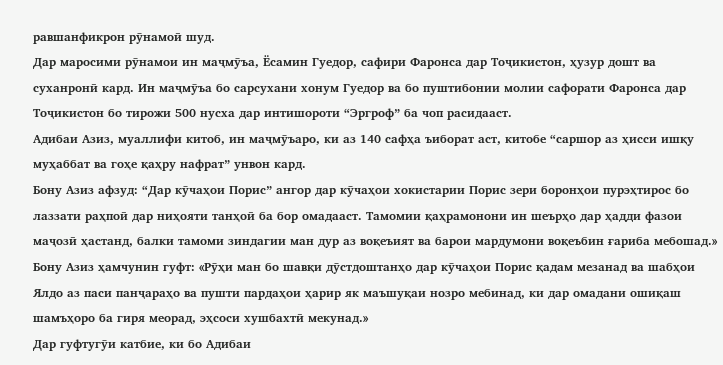равшанфикрон рӯнамоӣ шуд.
Дар маросими рӯнамои ин маҷмӯъа, Ёсамин Гуедор, сафири Фаронса дар Тоҷикистон, ҳузур дошт ва суханронӣ кард. Ин маҷмӯъа бо сарсухани хонум Гуедор ва бо пуштибонии молии сафорати Фаронса дар Тоҷикистон бо тирожи 500 нусха дар интишороти “Эргроф” ба чоп расидааст.
Адибаи Азиз, муаллифи китоб, ин маҷмӯъаро, ки аз 140 сафҳа ъиборат аст, китобе “саршор аз ҳисси ишқу муҳаббат ва гоҳе қаҳру нафрат” унвон кард.
Бону Азиз афзуд: “Дар кӯчаҳои Порис” ангор дар кӯчаҳои хокистарии Порис зери боронҳои пурэҳтирос бо лаззати раҳпоӣ дар ниҳояти танҳоӣ ба бор омадааст. Тамомии қаҳрамонони ин шеърҳо дар ҳадди фазои маҷозӣ ҳастанд, балки тамоми зиндагии ман дур аз воқеъият ва барои мардумони воқеъбин ғариба мебошад.»
Бону Азиз ҳамчунин гуфт: «Рӯҳи ман бо шавқи дӯстдоштанҳо дар кӯчаҳои Порис қадам мезанад ва шабҳои Ялдо аз паси панҷараҳо ва пушти пардаҳои ҳарир як маъшуқаи нозро мебинад, ки дар омадани ошиқаш шамъҳоро ба гиря меорад, эҳсоси хушбахтӣ мекунад.»
Дар гуфтугӯи катбие, ки бо Адибаи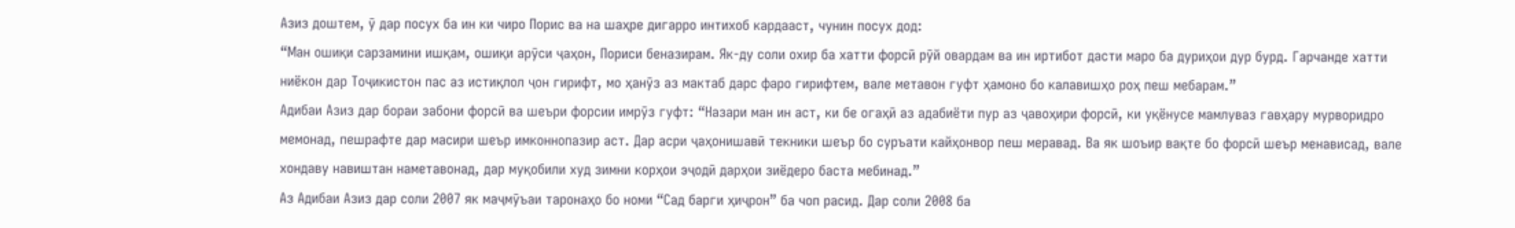Азиз доштем, ӯ дар посух ба ин ки чиро Порис ва на шаҳре дигарро интихоб кардааст, чунин посух дод:
“Ман ошиқи сарзамини ишқам, ошиқи арӯси ҷаҳон, Пориси беназирам. Як-ду соли охир ба хатти форсӣ рӯй овардам ва ин иртибот дасти маро ба дуриҳои дур бурд. Гарчанде хатти ниёкон дар Тоҷикистон пас аз истиқлол ҷон гирифт, мо ҳанӯз аз мактаб дарс фаро гирифтем, вале метавон гуфт ҳамоно бо калавишҳо роҳ пеш мебарам.”
Адибаи Азиз дар бораи забони форсӣ ва шеъри форсии имрӯз гуфт: “Назари ман ин аст, ки бе огаҳӣ аз адабиёти пур аз ҷавоҳири форсӣ, ки уқёнусе мамлуваз гавҳару мурворидро мемонад, пешрафте дар масири шеър имконнопазир аст. Дар асри ҷаҳонишавӣ текники шеър бо суръати кайҳонвор пеш меравад. Ва як шоъир вақте бо форсӣ шеър менависад, вале хондаву навиштан наметавонад, дар муқобили худ зимни корҳои эҷодӣ дарҳои зиёдеро баста мебинад.”
Аз Адибаи Азиз дар соли 2007 як маҷмӯъаи таронаҳо бо номи “Сад барги ҳиҷрон” ба чоп расид. Дар соли 2008 ба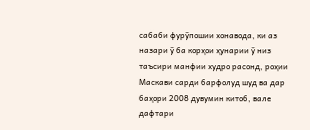сабаби фурӯпошии хонавода, ки аз назари ӯ ба корҳои ҳунарии ӯ низ таъсири манфии худро расонд, роҳии Маскави сарди барфолуд шуд ва дар баҳори 2008 дувумин китоб, вале дафтари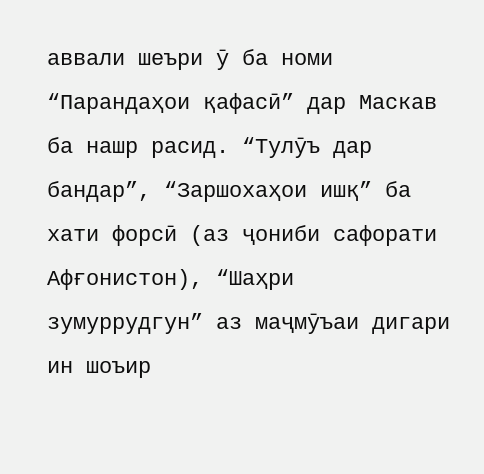аввали шеъри ӯ ба номи “Парандаҳои қафасӣ” дар Маскав ба нашр расид. “Тулӯъ дар бандар”, “Заршохаҳои ишқ” ба хати форсӣ (аз ҷониби сафорати Афғонистон), “Шаҳри зумуррудгун” аз маҷмӯъаи дигари ин шоъир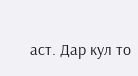аст. Дар кул то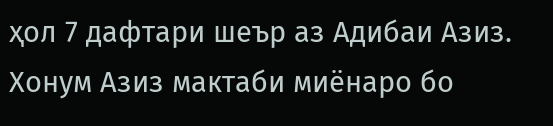ҳол 7 дафтари шеър аз Адибаи Азиз.
Хонум Азиз мактаби миёнаро бо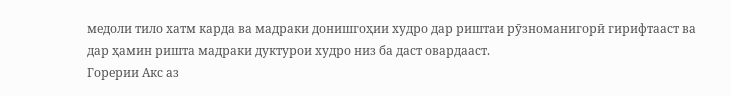медоли тило хатм карда ва мадраки донишгоҳии худро дар риштаи рӯзноманигорӣ гирифтааст ва дар ҳамин ришта мадраки дуктурои худро низ ба даст овардааст.
Горерии Акс аз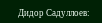Дидор Садуллоев: